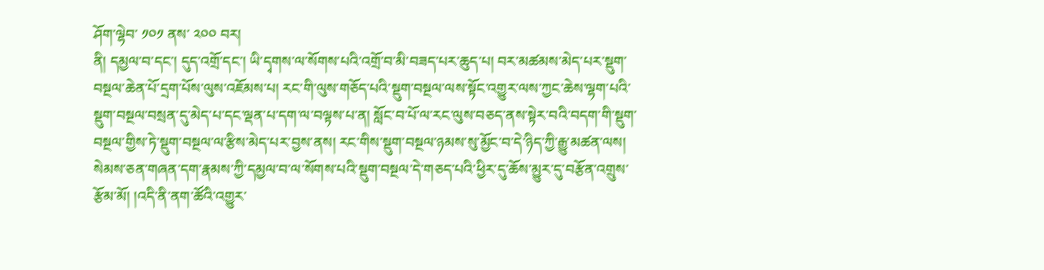ཤོག་ལྷེབ་ ༡༠༡ ནས་ ༢༠༠ བར།
ནི། དམྱལ་བ་དང་། དུད་འགྲོ་དང་། ཡི་དྭགས་ལ་སོགས་པའི་འགྲོ་བ་མི་བཟད་པར་ཆུད་པ། བར་མཚམས་མེད་པར་སྡུག་བསྔལ་ཆེན་པོ་དྲག་པོས་ལུས་འཇོམས་པ། རང་གི་ལུས་གཅོད་པའི་སྡུག་བསྔལ་ལས་སྟོང་འགྱུར་ལས་ཀྱང་ཆེས་ལྷག་པའི་སྡུག་བསྔལ་བསྲན་དུ་མེད་པ་དང་ལྡན་པ་དག་ལ་བལྟས་པ་ན། སློང་བ་པོ་ལ་རང་ལུས་བཅད་ནས་སྟེར་བའི་བདག་གི་སྡུག་བསྔལ་གྱིས་ཏེ་སྡུག་བསྔལ་ལ་རྩིས་མེད་པར་བྱས་ནས། རང་གིས་སྡུག་བསྔལ་ཉམས་སུ་མྱོང་བ་དེ་ཉིད་ཀྱི་རྒྱུ་མཚན་ལས། སེམས་ཅན་གཞན་དག་རྣམས་ཀྱི་དམྱལ་བ་ལ་སོགས་པའི་སྡུག་བསྔལ་དེ་གཅད་པའི་ཕྱིར་དུ་ཆོས་མྱུར་དུ་བརྩོན་འགྲུས་རྩོམ་མོ། །འདི་ནི་ནག་ཚོའི་འགྱུར་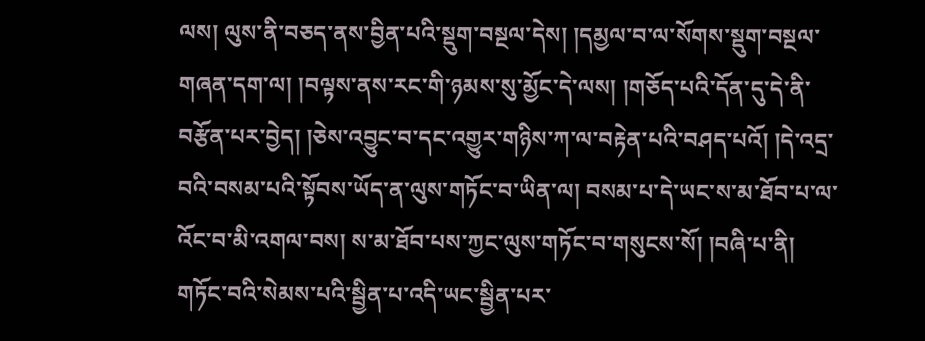ལས། ལུས་ནི་བཅད་ནས་བྱིན་པའི་སྡུག་བསྔལ་དེས། །དམྱལ་བ་ལ་སོགས་སྡུག་བསྔལ་གཞན་དག་ལ། །བལྟས་ནས་རང་གི་ཉམས་སུ་མྱོང་དེ་ལས། །གཅོད་པའི་དོན་དུ་དེ་ནི་བརྩོན་པར་བྱེད། །ཅེས་འབྱུང་བ་དང་འགྱུར་གཉིས་ཀ་ལ་བརྟེན་པའི་བཤད་པའོ། །དེ་འདྲ་བའི་བསམ་པའི་སྟོབས་ཡོད་ན་ལུས་གཏོང་བ་ཡིན་ལ། བསམ་པ་དེ་ཡང་ས་མ་ཐོབ་པ་ལ་འོང་བ་མི་འགལ་བས། ས་མ་ཐོབ་པས་ཀྱང་ལུས་གཏོང་བ་གསུངས་སོ། །བཞི་པ་ནི། གཏོང་བའི་སེམས་པའི་སྦྱིན་པ་འདི་ཡང་སྦྱིན་པར་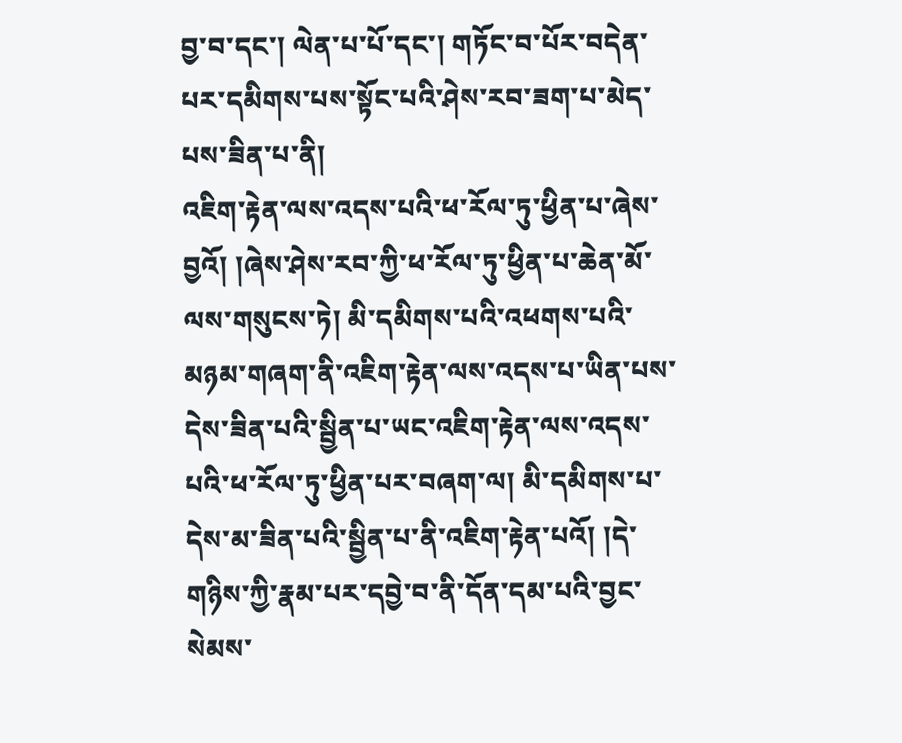བྱ་བ་དང་། ལེན་པ་པོ་དང་། གཏོང་བ་པོར་བདེན་པར་དམིགས་པས་སྟོང་པའི་ཤེས་རབ་ཟག་པ་མེད་པས་ཟིན་པ་ནི།
འཇིག་རྟེན་ལས་འདས་པའི་ཕ་རོལ་ཏུ་ཕྱིན་པ་ཞེས་བྱའོ། །ཞེས་ཤེས་རབ་ཀྱི་ཕ་རོལ་ཏུ་ཕྱིན་པ་ཆེན་མོ་ལས་གསུངས་ཏེ། མི་དམིགས་པའི་འཕགས་པའི་མཉམ་གཞག་ནི་འཇིག་རྟེན་ལས་འདས་པ་ཡིན་པས་དེས་ཟིན་པའི་སྦྱིན་པ་ཡང་འཇིག་རྟེན་ལས་འདས་པའི་ཕ་རོལ་ཏུ་ཕྱིན་པར་བཞག་ལ། མི་དམིགས་པ་དེས་མ་ཟིན་པའི་སྦྱིན་པ་ནི་འཇིག་རྟེན་པའོ། །དེ་གཉིས་ཀྱི་རྣམ་པར་དབྱེ་བ་ནི་དོན་དམ་པའི་བྱང་སེམས་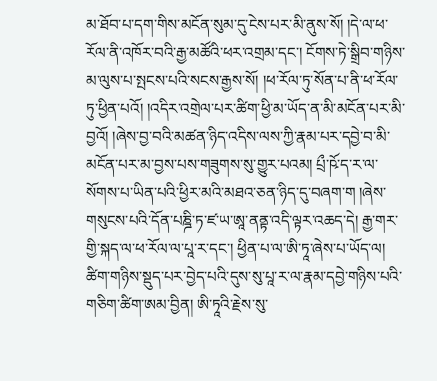མ་ཐོབ་པ་དག་གིས་མངོན་སུམ་དུ་ངེས་པར་མི་ནུས་སོ། །དེ་ལ་ཕ་རོལ་ནི་འཁོར་བའི་རྒྱ་མཚོའི་ཕར་འགྲམ་དང་། ངོགས་ཏེ་སྒྲིབ་གཉིས་མ་ལུས་པ་སྤངས་པའི་སངས་རྒྱས་སོ། །ཕ་རོལ་ཏུ་སོན་པ་ནི་ཕ་རོལ་ཏུ་ཕྱིན་པའོ། །འདིར་འགྲེལ་པར་ཚིག་ཕྱི་མ་ཡོད་ན་མི་མངོན་པར་མི་བྱའོ། །ཞེས་བྱ་བའི་མཚན་ཉིད་འདིས་ལས་ཀྱི་རྣམ་པར་དབྱེ་བ་མི་མངོན་པར་མ་བྱས་པས་གཟུགས་སུ་གྱུར་པའམ། པྲྀ་ཥོ་ད་ར་ལ་སོགས་པ་ཡིན་པའི་ཕྱིར་མའི་མཐའ་ཅན་ཉིད་དུ་བཞག་ག །ཞེས་གསུངས་པའི་དོན་པཎྜི་ཏ་ཛ་ཡ་ཨཱ་ནནྟ་འདི་ལྟར་འཆད་དེ། རྒྱ་གར་གྱི་སྐད་ལ་ཕ་རོལ་ལ་པཱ་ར་དང་། ཕྱིན་པ་ལ་ཨི་ཏཱ་ཞེས་པ་ཡོད་ལ། ཚིག་གཉིས་སྡུད་པར་བྱེད་པའི་དུས་སུ་པཱ་ར་ལ་རྣམ་དབྱེ་གཉིས་པའི་གཅིག་ཚིག་ཨམ་བྱིན། ཨི་ཏཱའི་རྗེས་སུ་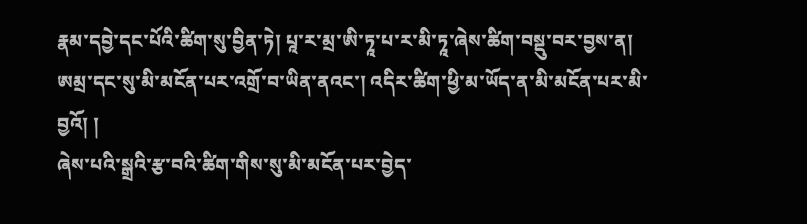རྣམ་དབྱེ་དང་པོའི་ཚིག་སུ་བྱིན་ཏེ། པཱ་ར་མྲ་ཨི་ཏཱ་པ་ར་མི་ཏཱ་ཞེས་ཚིག་བསྡུ་བར་བྱས་ན། ཨམྲ་དང་སུ་མི་མངོན་པར་འགྲོ་བ་ཡིན་ནའང་། འདིར་ཚིག་ཕྱི་མ་ཡོད་ན་མི་མངོན་པར་མི་བྱའོ། །
ཞེས་པའི་སྒྲའི་རྩ་བའི་ཚིག་གིས་སུ་མི་མངོན་པར་བྱེད་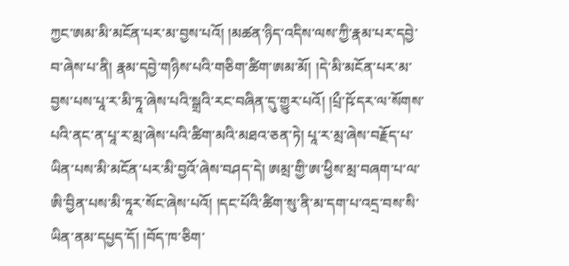ཀྱང་ཨམ་མི་མངོན་པར་མ་བྱས་པའོ། །མཚན་ཉིད་འདིས་ལས་ཀྱི་རྣམ་པར་དབྱེ་བ་ཞེས་པ་ནི། རྣམ་དབྱེ་གཉིས་པའི་གཅིག་ཚིག་ཨམ་མོ། །དེ་མི་མངོན་པར་མ་བྱས་པས་པཱ་ར་མི་ཏཱ་ཞེས་པའི་སྒྲའི་རང་བཞིན་དུ་གྱུར་པའོ། །པྲྀ་ཥོ་དར་ལ་སོགས་པའི་ནང་ན་པཱ་ར་མྲ་ཞེས་པའི་ཚིག་མའི་མཐའ་ཅན་ཏེ། པཱ་ར་མྲ་ཞེས་བརྗོད་པ་ཡིན་པས་མི་མངོན་པར་མི་བྱའོ་ཞེས་བཤད་དེ། ཨམྲ་གྱི་ཨ་ཕྱིས་མྲ་བཞག་པ་ལ་ཨི་བྱིན་པས་མི་ཏཱར་སོང་ཞེས་པའོ། །དང་པོའི་ཚིག་སུ་ནི་མ་དག་པ་འདྲ་བས་སི་ཡིན་ནམ་དཔྱད་དོ། །བོད་ཁ་ཅིག་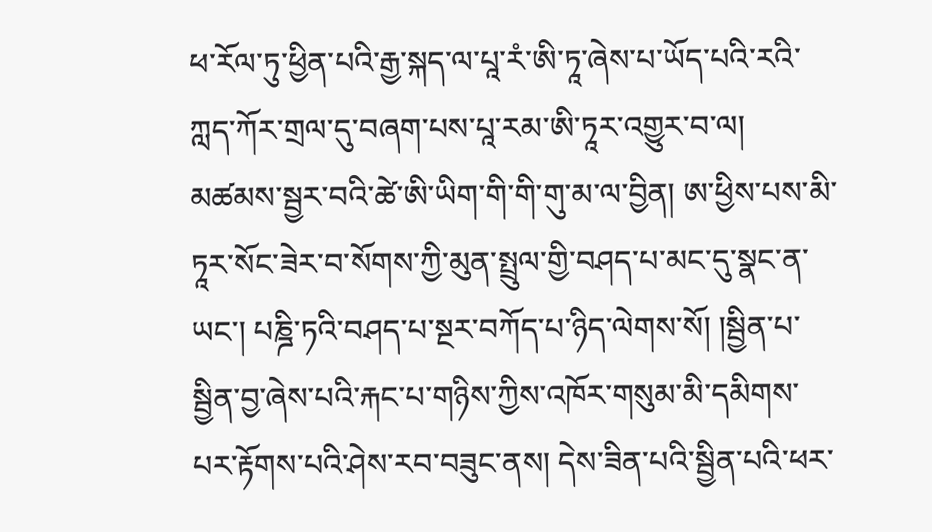ཕ་རོལ་ཏུ་ཕྱིན་པའི་རྒྱ་སྐད་ལ་པཱ་རཾ་ཨི་ཏཱ་ཞེས་པ་ཡོད་པའི་རའི་ཀླད་ཀོར་གྲལ་དུ་བཞག་པས་པཱ་རམ་ཨི་ཏཱར་འགྱུར་བ་ལ། མཚམས་སྦྱར་བའི་ཚེ་ཨི་ཡིག་གི་གི་གུ་མ་ལ་བྱིན། ཨ་ཕྱིས་པས་མི་ཏཱར་སོང་ཟེར་བ་སོགས་ཀྱི་མུན་སྤྲུལ་གྱི་བཤད་པ་མང་དུ་སྣང་ན་ཡང་། པཎྜི་ཏའི་བཤད་པ་སྔར་བཀོད་པ་ཉིད་ལེགས་སོ། །སྦྱིན་པ་སྦྱིན་བྱ་ཞེས་པའི་རྐང་པ་གཉིས་ཀྱིས་འཁོར་གསུམ་མི་དམིགས་པར་རྟོགས་པའི་ཤེས་རབ་བཟུང་ནས། དེས་ཟིན་པའི་སྦྱིན་པའི་ཕར་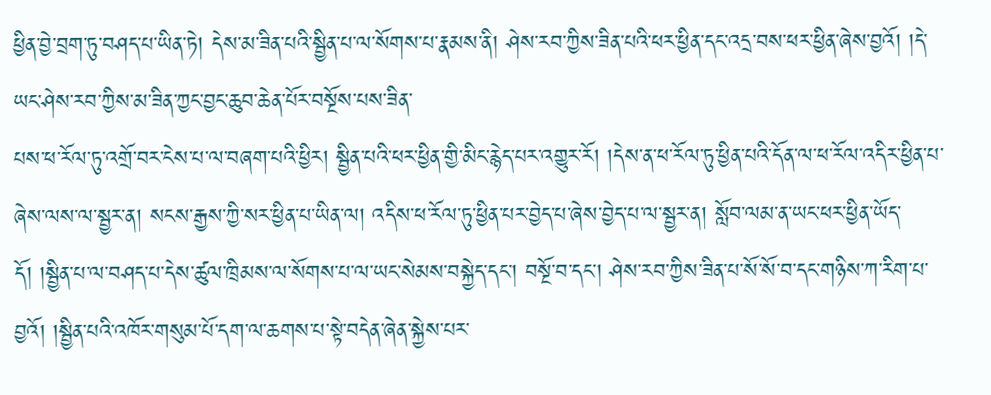ཕྱིན་བྱེ་བྲག་ཏུ་བཤད་པ་ཡིན་ཏེ། དེས་མ་ཟིན་པའི་སྦྱིན་པ་ལ་སོགས་པ་རྣམས་ནི། ཤེས་རབ་ཀྱིས་ཟིན་པའི་ཕར་ཕྱིན་དང་འདྲ་བས་ཕར་ཕྱིན་ཞེས་བྱའོ། །དེ་ཡང་ཤེས་རབ་ཀྱིས་མ་ཟིན་ཀྱང་བྱང་ཆུབ་ཆེན་པོར་བསྔོས་པས་ཟིན་
པས་ཕ་རོལ་ཏུ་འགྲོ་བར་ངེས་པ་ལ་བཞག་པའི་ཕྱིར། སྦྱིན་པའི་ཕར་ཕྱིན་གྱི་མིང་རྙེད་པར་འགྱུར་རོ། །དེས་ན་ཕ་རོལ་ཏུ་ཕྱིན་པའི་དོན་ལ་ཕ་རོལ་འདིར་ཕྱིན་པ་ཞེས་ལས་ལ་སྦྱར་ན། སངས་རྒྱས་ཀྱི་སར་ཕྱིན་པ་ཡིན་ལ། འདིས་ཕ་རོལ་ཏུ་ཕྱིན་པར་བྱེད་པ་ཞེས་བྱེད་པ་ལ་སྦྱར་ན། སློབ་ལམ་ན་ཡང་ཕར་ཕྱིན་ཡོད་དོ། །སྦྱིན་པ་ལ་བཤད་པ་དེས་ཚུལ་ཁྲིམས་ལ་སོགས་པ་ལ་ཡང་སེམས་བསྐྱེད་དང་། བསྔོ་བ་དང་། ཤེས་རབ་ཀྱིས་ཟིན་པ་སོ་སོ་བ་དང་གཉིས་ཀ་རིག་པ་བྱའོ། །སྦྱིན་པའི་འཁོར་གསུམ་པོ་དག་ལ་ཆགས་པ་སྟེ་བདེན་ཞེན་སྐྱེས་པར་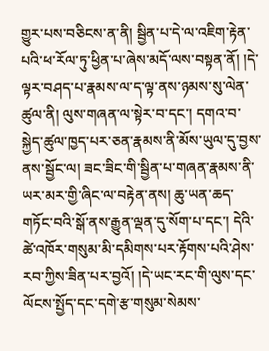གྱུར་པས་བཅིངས་ན་ནི། སྦྱིན་པ་དེ་ལ་འཇིག་རྟེན་པའི་ཕ་རོལ་ཏུ་ཕྱིན་པ་ཞེས་མདོ་ལས་བསྟན་ནོ། །དེ་ལྟར་བཤད་པ་རྣམས་ལ་ད་ལྟ་ནས་ཉམས་སུ་ལེན་ཚུལ་ནི། ལུས་གཞན་ལ་སྟེར་བ་དང་། དགའ་བ་སྐྱེད་ཚུལ་ཁྱད་པར་ཅན་རྣམས་ནི་མོས་ཡུལ་དུ་བྱས་ནས་སྦྱོང་ལ། ཟང་ཟིང་གི་སྦྱིན་པ་གཞན་རྣམས་ནི་ཡར་མར་གྱི་ཞིང་ལ་བརྟེན་ནས། ཆུ་ཡན་ཆད་གཏོང་བའི་སྒོ་ནས་རྒྱུན་ལྡན་དུ་སོག་པ་དང་། དེའི་ཚེ་འཁོར་གསུམ་མི་དམིགས་པར་རྟོགས་པའི་ཤེས་རབ་ཀྱིས་ཟིན་པར་བྱའོ། །དེ་ཡང་རང་གི་ལུས་དང་ལོངས་སྤྱོད་དང་དགེ་རྩ་གསུམ་སེམས་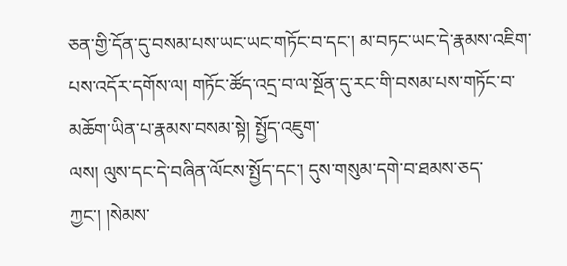ཅན་གྱི་དོན་དུ་བསམ་པས་ཡང་ཡང་གཏོང་བ་དང་། མ་བཏང་ཡང་དེ་རྣམས་འཇིག་པས་འདོར་དགོས་ལ། གཏོང་ཚོད་འདྲ་བ་ལ་སྔོན་དུ་རང་གི་བསམ་པས་གཏོང་བ་མཆོག་ཡིན་པ་རྣམས་བསམ་སྟེ། སྤྱོད་འཇུག་
ལས། ལུས་དང་དེ་བཞིན་ལོངས་སྤྱོད་དང་། དུས་གསུམ་དགེ་བ་ཐམས་ཅད་ཀྱང་། །སེམས་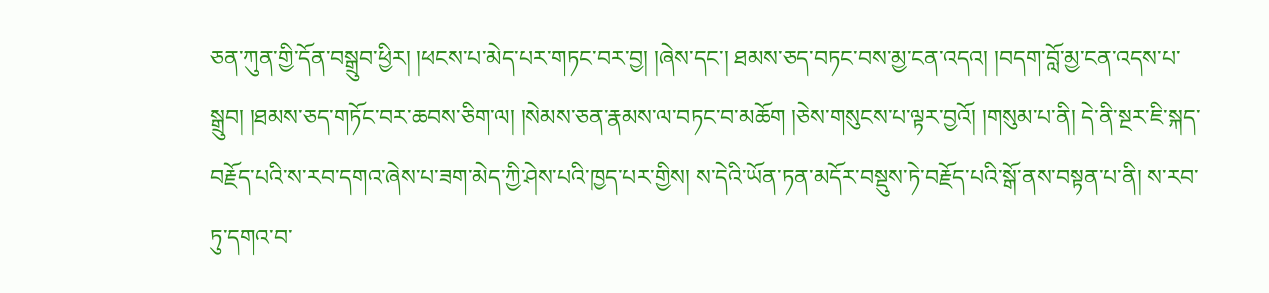ཅན་ཀུན་གྱི་དོན་བསྒྲུབ་ཕྱིར། །ཕངས་པ་མེད་པར་གཏང་བར་བྱ། །ཞེས་དང་། ཐམས་ཅད་བཏང་བས་མྱ་ངན་འདའ། །བདག་བློ་མྱ་ངན་འདས་པ་སྒྲུབ། །ཐམས་ཅད་གཏོང་བར་ཆབས་ཅིག་ལ། །སེམས་ཅན་རྣམས་ལ་བཏང་བ་མཆོག །ཅེས་གསུངས་པ་ལྟར་བྱའོ། །གསུམ་པ་ནི། དེ་ནི་སྔར་ཇི་སྐད་བརྗོད་པའི་ས་རབ་དགའ་ཞེས་པ་ཟག་མེད་ཀྱི་ཤེས་པའི་ཁྱད་པར་གྱིས། ས་དེའི་ཡོན་ཏན་མདོར་བསྡུས་ཏེ་བརྗོད་པའི་སྒོ་ནས་བསྟན་པ་ནི། ས་རབ་ཏུ་དགའ་བ་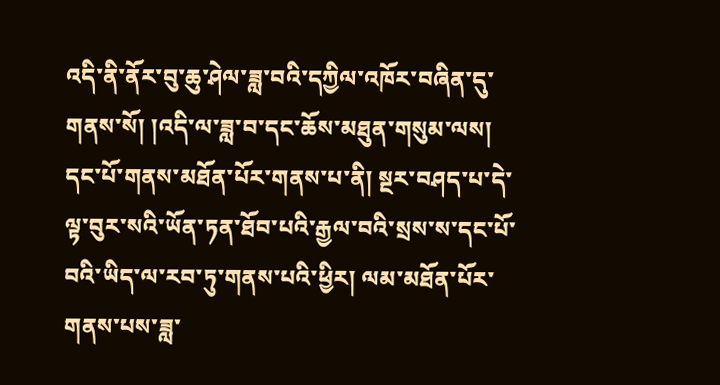འདི་ནི་ནོར་བུ་ཆུ་ཤེལ་ཟླ་བའི་དཀྱིལ་འཁོར་བཞིན་དུ་གནས་སོ། །འདི་ལ་ཟླ་བ་དང་ཆོས་མཐུན་གསུམ་ལས། དང་པོ་གནས་མཐོན་པོར་གནས་པ་ནི། སྔར་བཤད་པ་དེ་ལྟ་བུར་སའི་ཡོན་ཏན་ཐོབ་པའི་རྒྱལ་བའི་སྲས་ས་དང་པོ་བའི་ཡིད་ལ་རབ་ཏུ་གནས་པའི་ཕྱིར། ལམ་མཐོན་པོར་གནས་པས་ཟླ་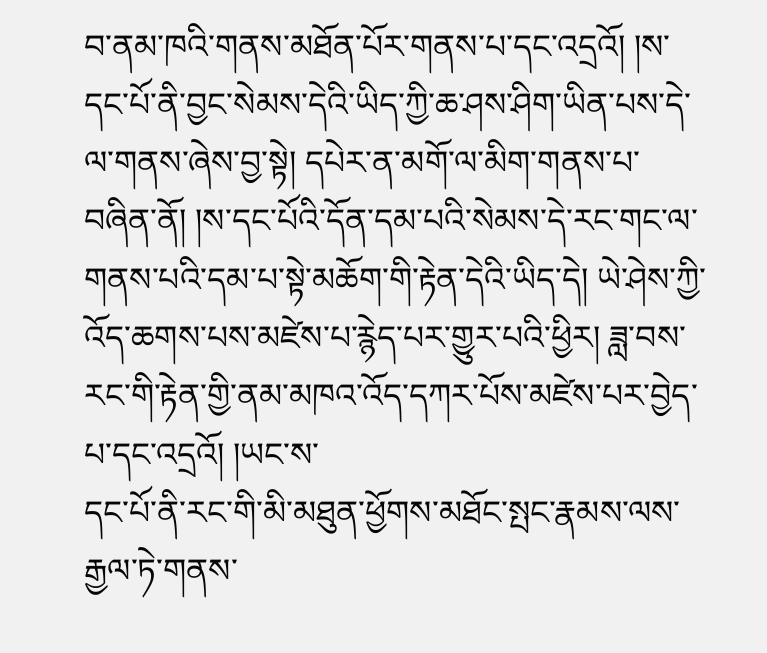བ་ནམ་ཁའི་གནས་མཐོན་པོར་གནས་པ་དང་འདྲའོ། །ས་དང་པོ་ནི་བྱང་སེམས་དེའི་ཡིད་ཀྱི་ཆ་ཤས་ཤིག་ཡིན་པས་དེ་ལ་གནས་ཞེས་བྱ་སྟེ། དཔེར་ན་མགོ་ལ་མིག་གནས་པ་བཞིན་ནོ། །ས་དང་པོའི་དོན་དམ་པའི་སེམས་དེ་རང་གང་ལ་གནས་པའི་དམ་པ་སྟེ་མཆོག་གི་རྟེན་དེའི་ཡིད་དེ། ཡེ་ཤེས་ཀྱི་འོད་ཆགས་པས་མཛེས་པ་རྙེད་པར་གྱུར་པའི་ཕྱིར། ཟླ་བས་རང་གི་རྟེན་གྱི་ནམ་མཁའ་འོད་དཀར་པོས་མཛེས་པར་བྱེད་པ་དང་འདྲའོ། །ཡང་ས་
དང་པོ་ནི་རང་གི་མི་མཐུན་ཕྱོགས་མཐོང་སྤང་རྣམས་ལས་རྒྱལ་ཏེ་གནས་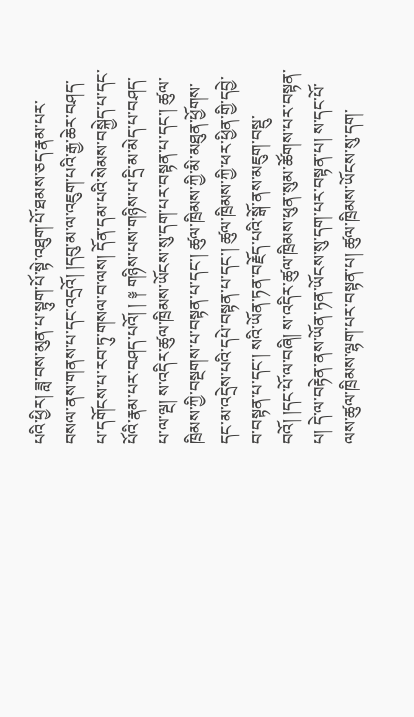པའི་ཕྱིར། ཟླ་བས་མུན་པ་སྟུག་པོ་སྟེ་འཐུག་པོ་ཐམས་ཅད་རྣམ་པར་བསལ་ནས་གནས་པ་དང་འདྲའོ། །དབུ་མ་ལ་འཇུག་པའི་རྒྱ་ཆེར་བཤད་པ་དགོངས་པ་རབ་ཏུ་གསལ་བ་ལས། དོན་དམ་པའི་སེམས་བསྐྱེད་པ་དང་པོའི་རྣམ་པར་བཤད་པའོ། ། ༈ གཉིས་པས་གཉིས་པ་དྲི་མ་མེད་པ་བཤད་པ་ལ་ལྔ། ས་འདིར་ཚུལ་ཁྲིམས་ཡོངས་སུ་དག་པར་བསྟན་པ་དང་། ཚུལ་ཁྲིམས་ཀྱི་བསྔགས་པ་བསྟན་པ་དང་། ཚུལ་ཁྲིམས་ཀྱི་མི་མཐུན་ཕྱོགས་དང་མ་འདྲེས་པའི་དཔེ་བསྟན་པ་དང་། ཚུལ་ཁྲིམས་ཀྱི་ཕར་ཕྱིན་གྱི་དབྱེ་བ་བསྟན་པ་དང་། སའི་ཡོན་ཏན་བརྗོད་པའི་སྒོ་ནས་མཇུག་བསྡུ་བའོ། །དང་པོ་ལ་བཞི། ས་འདིར་ཚུལ་ཁྲིམས་ཕུན་སུམ་ཚོགས་པར་བསྟན་པ། དེ་ལ་བརྟེན་ནས་ཡོན་ཏན་ཡོངས་སུ་དག་པར་བསྟན་པ། ས་དང་པོ་ལས་ཚུལ་ཁྲིམས་ལྷག་པར་བསྟན་པ། ཚུལ་ཁྲིམས་ཡོངས་སུ་དག་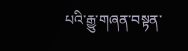པའི་རྒྱུ་གཞན་བསྟན་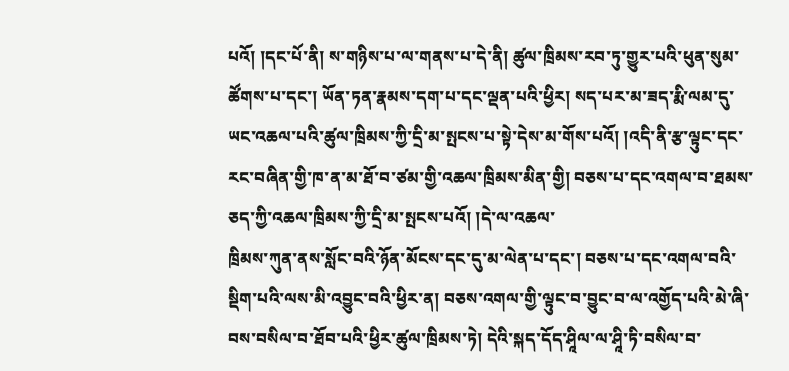པའོ། །དང་པོ་ནི། ས་གཉིས་པ་ལ་གནས་པ་དེ་ནི། ཚུལ་ཁྲིམས་རབ་ཏུ་གྱུར་པའི་ཕུན་སུམ་ཚོགས་པ་དང་། ཡོན་ཏན་རྣམས་དག་པ་དང་ལྡན་པའི་ཕྱིར། སད་པར་མ་ཟད་རྨི་ལམ་དུ་ཡང་འཆལ་པའི་ཚུལ་ཁྲིམས་ཀྱི་དྲི་མ་སྤངས་པ་སྟེ་དེས་མ་གོས་པའོ། །འདི་ནི་རྩ་ལྟུང་དང་རང་བཞིན་གྱི་ཁ་ན་མ་ཐོ་བ་ཙམ་གྱི་འཆལ་ཁྲིམས་མིན་གྱི། བཅས་པ་དང་འགལ་བ་ཐམས་ཅད་ཀྱི་འཆལ་ཁྲིམས་ཀྱི་དྲི་མ་སྤངས་པའོ། །དེ་ལ་འཆལ་
ཁྲིམས་ཀུན་ནས་སློང་བའི་ཉོན་མོངས་དང་དུ་མ་ལེན་པ་དང་། བཅས་པ་དང་འགལ་བའི་སྡིག་པའི་ལས་མི་འབྱུང་བའི་ཕྱིར་ན། བཅས་འགལ་གྱི་ལྟུང་བ་བྱུང་བ་ལ་འགྱོད་པའི་མེ་ཞི་བས་བསིལ་བ་ཐོབ་པའི་ཕྱིར་ཚུལ་ཁྲིམས་ཏེ། དེའི་སྐད་དོད་ཤཱིལ་ལ་ཤཱི་ཏི་བསིལ་བ་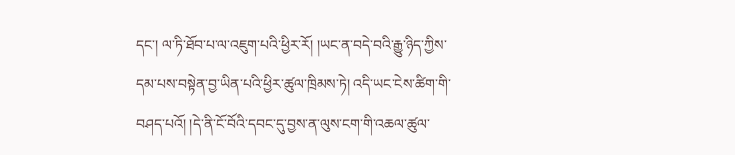དང་། ལ་ཏི་ཐོབ་པ་ལ་འཇུག་པའི་ཕྱིར་རོ། །ཡང་ན་བདེ་བའི་རྒྱུ་ཉིད་ཀྱིས་དམ་པས་བསྟེན་བྱ་ཡིན་པའི་ཕྱིར་ཚུལ་ཁྲིམས་ཏེ། འདི་ཡང་ངེས་ཚིག་གི་བཤད་པའོ། །དེ་ནི་ངོ་བོའི་དབང་དུ་བྱས་ན་ལུས་ངག་གི་འཆལ་ཚུལ་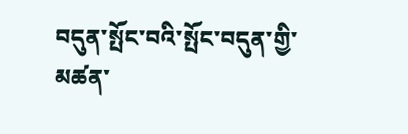བདུན་སྤོང་བའི་སྤོང་བདུན་གྱི་མཚན་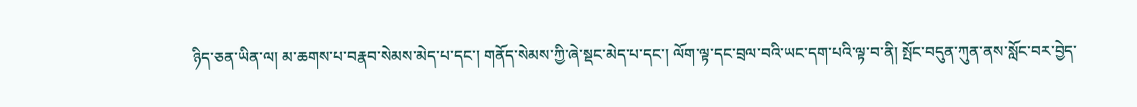ཉིད་ཅན་ཡིན་ལ། མ་ཆགས་པ་བརྣབ་སེམས་མེད་པ་དང་། གནོད་སེམས་ཀྱི་ཞེ་སྡང་མེད་པ་དང་། ལོག་ལྟ་དང་བྲལ་བའི་ཡང་དག་པའི་ལྟ་བ་ནི། སྤོང་བདུན་ཀུན་ནས་སློང་བར་བྱེད་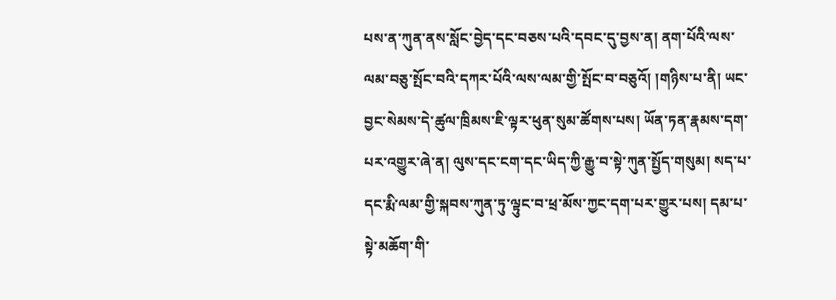པས་ན་ཀུན་ནས་སློང་བྱེད་དང་བཅས་པའི་དབང་དུ་བྱས་ན། ནག་པོའི་ལས་ལམ་བཅུ་སྤོང་བའི་དཀར་པོའི་ལས་ལམ་གྱི་སྤོང་བ་བཅུའོ། །གཉིས་པ་ནི། ཡང་བྱང་སེམས་དེ་ཚུལ་ཁྲིམས་ཇི་ལྟར་ཕུན་སུམ་ཚོགས་པས། ཡོན་ཏན་རྣམས་དག་པར་འགྱུར་ཞེ་ན། ལུས་དང་ངག་དང་ཡིད་ཀྱི་རྒྱུ་བ་སྟེ་ཀུན་སྤྱོད་གསུམ། སད་པ་དང་རྨི་ལམ་གྱི་སྐབས་ཀུན་ཏུ་ལྟུང་བ་ཕྲ་མོས་ཀྱང་དག་པར་གྱུར་པས། དམ་པ་སྟེ་མཆོག་གི་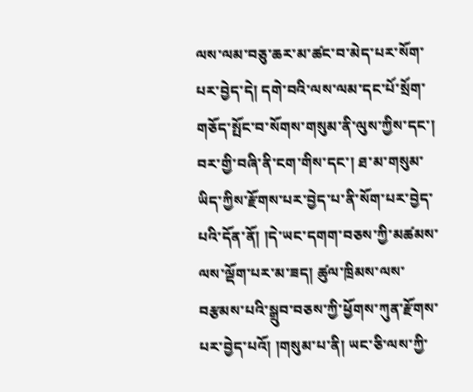ལས་ལམ་བཅུ་ཆར་མ་ཚང་བ་མེད་པར་སོག་པར་བྱེད་དེ། དགེ་བའི་ལས་ལམ་དང་པོ་སྲོག་གཅོད་སྤོང་བ་སོགས་གསུམ་ནི་ལུས་ཀྱིས་དང་།
བར་གྱི་བཞི་ནི་ངག་གིས་དང་། ཐ་མ་གསུམ་ཡིད་ཀྱིས་རྫོགས་པར་བྱེད་པ་ནི་སོག་པར་བྱེད་པའི་དོན་ནོ། །དེ་ཡང་དགག་བཅས་ཀྱི་མཚམས་ལས་ལྡོག་པར་མ་ཟད། ཚུལ་ཁྲིམས་ལས་བརྩམས་པའི་སྒྲུབ་བཅས་ཀྱི་ཕྱོགས་ཀུན་རྫོགས་པར་བྱེད་པའོ། །གསུམ་པ་ནི། ཡང་ཅི་ལས་ཀྱི་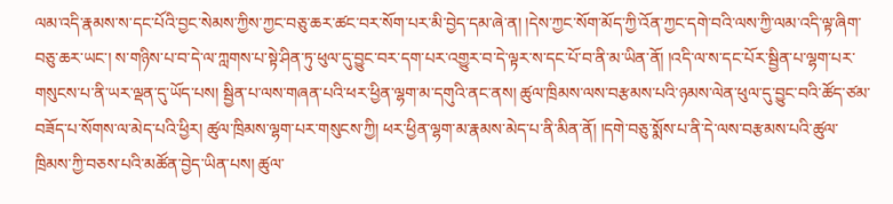ལམ་འདི་རྣམས་ས་དང་པོའི་བྱང་སེམས་ཀྱིས་ཀྱང་བཅུ་ཆར་ཚང་བར་སོག་པར་མི་བྱེད་དམ་ཞེ་ན། །དེས་ཀྱང་སོག་མོད་ཀྱི་འོན་ཀྱང་དགེ་བའི་ལས་ཀྱི་ལམ་འདི་ལྟ་ཞིག་བཅུ་ཆར་ཡང་། ས་གཉིས་པ་བ་དེ་ལ་ཀླགས་པ་སྟེ་ཤིན་ཏུ་ཕུལ་དུ་བྱུང་བར་དག་པར་འགྱུར་བ་དེ་ལྟར་ས་དང་པོ་བ་ནི་མ་ཡིན་ནོ། །འདི་ལ་ས་དང་པོར་སྦྱིན་པ་ལྷག་པར་གསུངས་པ་ནི་ཡར་ལྡན་དུ་ཡོད་པས། སྦྱིན་པ་ལས་གཞན་པའི་ཕར་ཕྱིན་ལྷག་མ་དགུའི་ནང་ནས། ཚུལ་ཁྲིམས་ལས་བརྩམས་པའི་ཉམས་ལེན་ཕུལ་དུ་བྱུང་བའི་ཚོད་ཙམ་བཟོད་པ་སོགས་ལ་མེད་པའི་ཕྱིར། ཚུལ་ཁྲིམས་ལྷག་པར་གསུངས་ཀྱི། ཕར་ཕྱིན་ལྷག་མ་རྣམས་མེད་པ་ནི་མིན་ནོ། །དགེ་བཅུ་སྨོས་པ་ནི་དེ་ལས་བརྩམས་པའི་ཚུལ་ཁྲིམས་ཀྱི་བཅས་པའི་མཚོན་བྱེད་ཡིན་པས། ཚུལ་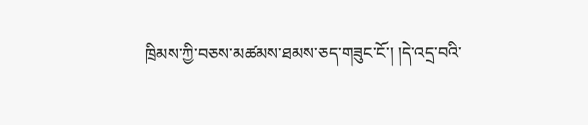ཁྲིམས་ཀྱི་བཅས་མཚམས་ཐམས་ཅད་གཟུང་ངོ་། །དེ་འདྲ་བའི་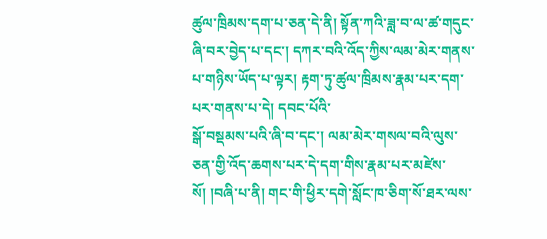ཚུལ་ཁྲིམས་དག་པ་ཅན་དེ་ནི། སྟོན་ཀའི་ཟླ་བ་ལ་ཚ་གདུང་ཞི་བར་བྱེད་པ་དང་། དཀར་བའི་འོད་ཀྱིས་ལམ་མེར་གནས་པ་གཉིས་ཡོད་པ་ལྟར། རྟག་ཏུ་ཚུལ་ཁྲིམས་རྣམ་པར་དག་པར་གནས་པ་དེ། དབང་པོའི་
སྒོ་བསྡམས་པའི་ཞི་བ་དང་། ལམ་མེར་གསལ་བའི་ལུས་ཅན་གྱི་འོད་ཆགས་པར་དེ་དག་གིས་རྣམ་པར་མཛེས་སོ། །བཞི་པ་ནི། གང་གི་ཕྱིར་དགེ་སློང་ཁ་ཅིག་སོ་ཐར་ལས་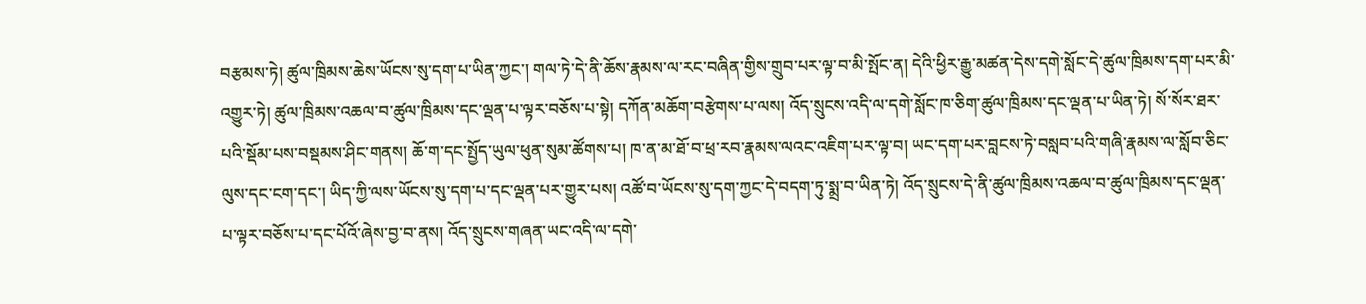བརྩམས་ཏེ། ཚུལ་ཁྲིམས་ཆེས་ཡོངས་སུ་དག་པ་ཡིན་ཀྱང་། གལ་ཏེ་དེ་ནི་ཆོས་རྣམས་ལ་རང་བཞིན་གྱིས་གྲུབ་པར་ལྟ་བ་མི་སྤོང་ན། དེའི་ཕྱིར་རྒྱུ་མཚན་དེས་དགེ་སློང་དེ་ཚུལ་ཁྲིམས་དག་པར་མི་འགྱུར་ཏེ། ཚུལ་ཁྲིམས་འཆལ་བ་ཚུལ་ཁྲིམས་དང་ལྡན་པ་ལྟར་བཅོས་པ་སྟེ། དཀོན་མཆོག་བརྩེགས་པ་ལས། འོད་སྲུངས་འདི་ལ་དགེ་སློང་ཁ་ཅིག་ཚུལ་ཁྲིམས་དང་ལྡན་པ་ཡིན་ཏེ། སོ་སོར་ཐར་པའི་སྡོམ་པས་བསྡམས་ཤིང་གནས། ཆོ་ག་དང་སྤྱོད་ཡུལ་ཕུན་སུམ་ཚོགས་པ། ཁ་ན་མ་ཐོ་བ་ཕྲ་རབ་རྣམས་ལའང་འཇིག་པར་ལྟ་བ། ཡང་དག་པར་བླངས་ཏེ་བསླབ་པའི་གཞི་རྣམས་ལ་སློབ་ཅིང་ལུས་དང་ངག་དང་། ཡིད་ཀྱི་ལས་ཡོངས་སུ་དག་པ་དང་ལྡན་པར་གྱུར་པས། འཚོ་བ་ཡོངས་སུ་དག་ཀྱང་དེ་བདག་ཏུ་སྨྲ་བ་ཡིན་ཏེ། འོད་སྲུངས་དེ་ནི་ཚུལ་ཁྲིམས་འཆལ་བ་ཚུལ་ཁྲིམས་དང་ལྡན་པ་ལྟར་བཅོས་པ་དང་པོའོ་ཞེས་བྱ་བ་ནས། འོད་སྲུངས་གཞན་ཡང་འདི་ལ་དགེ་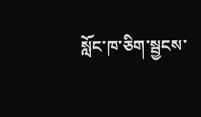སློང་ཁ་ཅིག་སྦྱངས་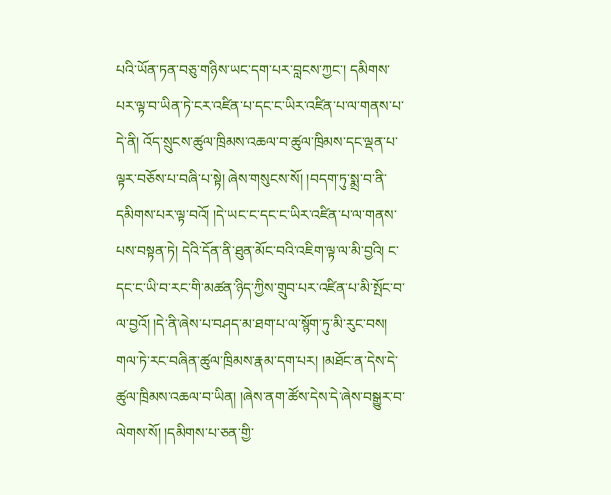པའི་ཡོན་ཏན་བཅུ་གཉིས་ཡང་དག་པར་བླངས་ཀྱང་། དམིགས་པར་ལྟ་བ་ཡིན་ཏེ་ངར་འཛིན་པ་དང་ང་ཡིར་འཛིན་པ་ལ་གནས་པ་དེ་ནི། འོད་སྲུངས་ཚུལ་ཁྲིམས་འཆལ་བ་ཚུལ་ཁྲིམས་དང་ལྡན་པ་
ལྟར་བཅོས་པ་བཞི་པ་སྟེ། ཞེས་གསུངས་སོ། །བདག་ཏུ་སྨྲ་བ་ནི་དམིགས་པར་ལྟ་བའོ། །དེ་ཡང་ང་དང་ང་ཡིར་འཛིན་པ་ལ་གནས་པས་བསྟན་ཏེ། དེའི་དོན་ནི་ཐུན་མོང་བའི་འཇིག་ལྟ་ལ་མི་བྱའི། ང་དང་ང་ཡི་བ་རང་གི་མཚན་ཉིད་ཀྱིས་གྲུབ་པར་འཛིན་པ་མི་སྤོང་བ་ལ་བྱའོ། །དེ་ནི་ཞེས་པ་བཤད་མ་ཐག་པ་ལ་སྙོག་ཏུ་མི་རུང་བས། གལ་ཏེ་རང་བཞིན་ཚུལ་ཁྲིམས་རྣམ་དག་པར། །མཐོང་ན་དེས་དེ་ཚུལ་ཁྲིམས་འཆལ་བ་ཡིན། །ཞེས་ནག་ཚོས་དེས་དེ་ཞེས་བསྒྱུར་བ་ལེགས་སོ། །དམིགས་པ་ཅན་གྱི་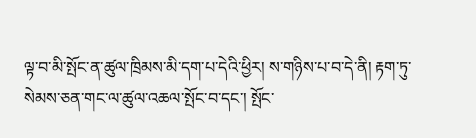ལྟ་བ་མི་སྤོང་ན་ཚུལ་ཁྲིམས་མི་དག་པ་དེའི་ཕྱིར། ས་གཉིས་པ་བ་དེ་ནི། རྟག་ཏུ་སེམས་ཅན་གང་ལ་ཚུལ་འཆལ་སྤོང་བ་དང་། སྤོང་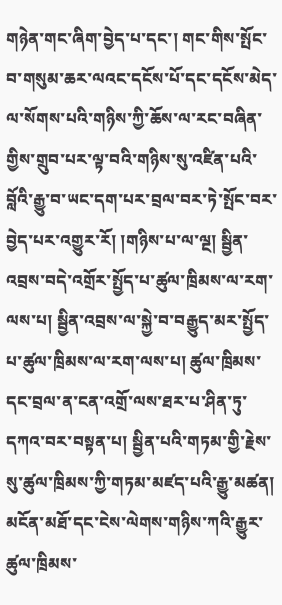གཉེན་གང་ཞིག་བྱེད་པ་དང་། གང་གིས་སྤོང་བ་གསུམ་ཆར་ལའང་དངོས་པོ་དང་དངོས་མེད་ལ་སོགས་པའི་གཉིས་ཀྱི་ཆོས་ལ་རང་བཞིན་གྱིས་གྲུབ་པར་ལྟ་བའི་གཉིས་སུ་འཛིན་པའི་བློའི་རྒྱུ་བ་ཡང་དག་པར་བྲལ་བར་ཏེ་སྤོང་བར་བྱེད་པར་འགྱུར་རོ། །གཉིས་པ་ལ་ལྔ། སྦྱིན་འབྲས་བདེ་འགྲོར་སྤྱོད་པ་ཚུལ་ཁྲིམས་ལ་རག་ལས་པ། སྦྱིན་འབྲས་ལ་སྐྱེ་བ་བརྒྱུད་མར་སྤྱོད་པ་ཚུལ་ཁྲིམས་ལ་རག་ལས་པ། ཚུལ་ཁྲིམས་དང་བྲལ་ན་ངན་འགྲོ་ལས་ཐར་པ་ཤིན་ཏུ་དཀའ་བར་བསྟན་པ། སྦྱིན་པའི་གཏམ་གྱི་རྗེས་སུ་ཚུལ་ཁྲིམས་ཀྱི་གཏམ་མཛད་པའི་རྒྱུ་མཚན། མངོན་མཐོ་དང་ངེས་ལེགས་གཉིས་ཀའི་རྒྱུར་ཚུལ་ཁྲིམས་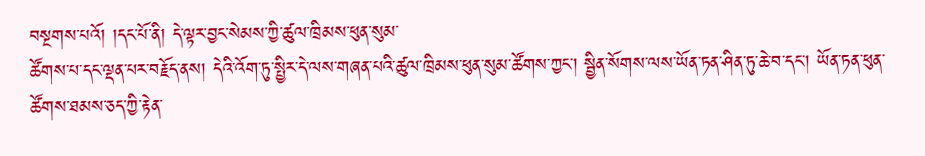བསྔགས་པའོ། །དང་པོ་ནི། དེ་ལྟར་བྱང་སེམས་ཀྱི་ཚུལ་ཁྲིམས་ཕུན་སུམ་
ཚོགས་པ་དང་ལྡན་པར་བརྗོད་ནས། དེའི་འོག་ཏུ་སྤྱིར་དེ་ལས་གཞན་པའི་ཚུལ་ཁྲིམས་ཕུན་སུམ་ཚོགས་ཀྱང་། སྦྱིན་སོགས་ལས་ཡོན་ཏན་ཤིན་ཏུ་ཆེ་བ་དང་། ཡོན་ཏན་ཕུན་ཚོགས་ཐམས་ཅད་ཀྱི་རྟེན་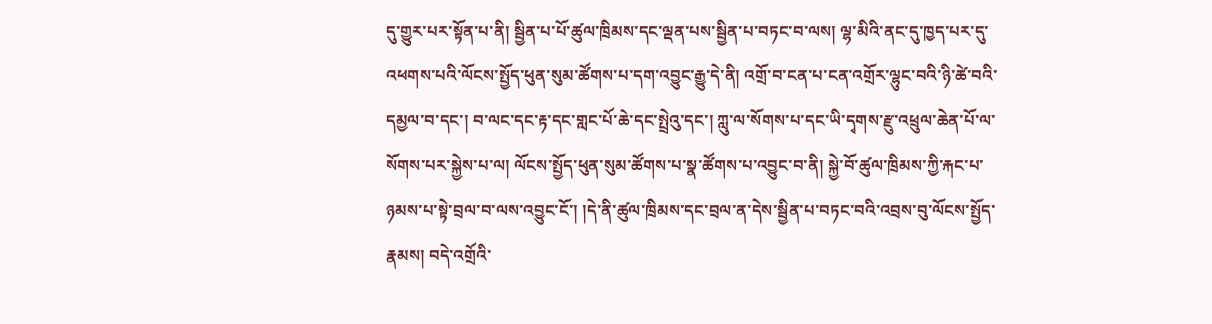དུ་གྱུར་པར་སྟོན་པ་ནི། སྦྱིན་པ་པོ་ཚུལ་ཁྲིམས་དང་ལྡན་པས་སྦྱིན་པ་བཏང་བ་ལས། ལྷ་མིའི་ནང་དུ་ཁྱད་པར་དུ་འཕགས་པའི་ལོངས་སྤྱོད་ཕུན་སུམ་ཚོགས་པ་དག་འབྱུང་རྒྱུ་དེ་ནི། འགྲོ་བ་ངན་པ་ངན་འགྲོར་ལྷུང་བའི་ཉི་ཚེ་བའི་དམྱལ་བ་དང་། བ་ལང་དང་རྟ་དང་གླང་པོ་ཆེ་དང་སྤྲེའུ་དང་། ཀླུ་ལ་སོགས་པ་དང་ཡི་དྭགས་རྫུ་འཕྲུལ་ཆེན་པོ་ལ་སོགས་པར་སྐྱེས་པ་ལ། ལོངས་སྤྱོད་ཕུན་སུམ་ཚོགས་པ་སྣ་ཚོགས་པ་འབྱུང་བ་ནི། སྐྱེ་བོ་ཚུལ་ཁྲིམས་ཀྱི་རྐང་པ་ཉམས་པ་སྟེ་བྲལ་བ་ལས་འབྱུང་ངོ་། །དེ་ནི་ཚུལ་ཁྲིམས་དང་བྲལ་ན་དེས་སྦྱིན་པ་བཏང་བའི་འབྲས་བུ་ལོངས་སྤྱོད་རྣམས། བདེ་འགྲོའི་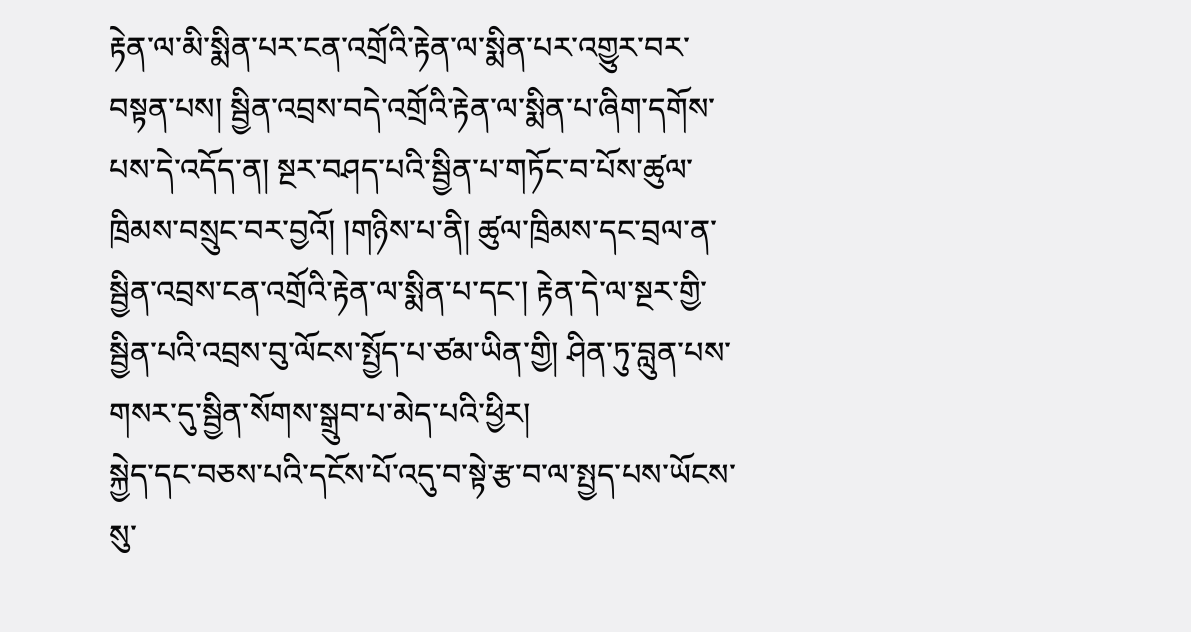རྟེན་ལ་མི་སྨིན་པར་ངན་འགྲོའི་རྟེན་ལ་སྨིན་པར་འགྱུར་བར་བསྟན་པས། སྦྱིན་འབྲས་བདེ་འགྲོའི་རྟེན་ལ་སྨིན་པ་ཞིག་དགོས་པས་དེ་འདོད་ན། སྔར་བཤད་པའི་སྦྱིན་པ་གཏོང་བ་པོས་ཚུལ་ཁྲིམས་བསྲུང་བར་བྱའོ། །གཉིས་པ་ནི། ཚུལ་ཁྲིམས་དང་བྲལ་ན་སྦྱིན་འབྲས་ངན་འགྲོའི་རྟེན་ལ་སྨིན་པ་དང་། རྟེན་དེ་ལ་སྔར་གྱི་སྦྱིན་པའི་འབྲས་བུ་ལོངས་སྤྱོད་པ་ཙམ་ཡིན་གྱི། ཤིན་ཏུ་བླུན་པས་གསར་དུ་སྦྱིན་སོགས་སྒྲུབ་པ་མེད་པའི་ཕྱིར།
སྐྱེད་དང་བཅས་པའི་དངོས་པོ་འདུ་བ་སྟེ་རྩ་བ་ལ་སྤྱད་པས་ཡོངས་སུ་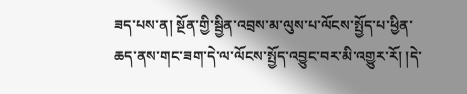ཟད་པས་ན། སྔོན་གྱི་སྦྱིན་འབྲས་མ་ལུས་པ་ལོངས་སྤྱོད་པ་ཕྱིན་ཆད་ནས་གང་ཟག་དེ་ལ་ལོངས་སྤྱོད་འབྱུང་བར་མི་འགྱུར་རོ། །དེ་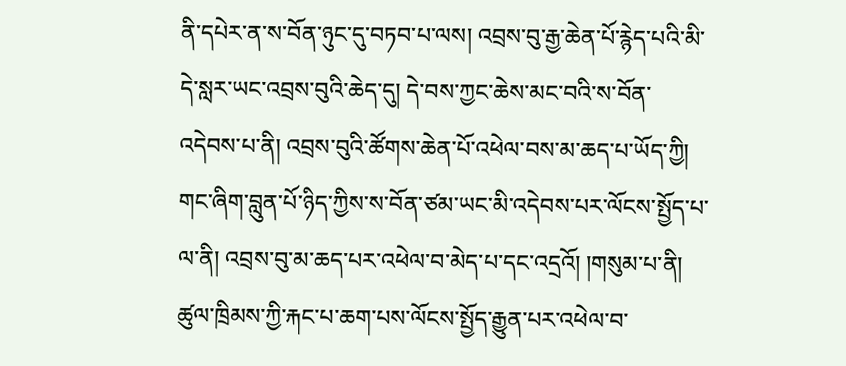ནི་དཔེར་ན་ས་བོན་ཉུང་དུ་བཏབ་པ་ལས། འབྲས་བུ་རྒྱ་ཆེན་པོ་རྙེད་པའི་མི་དེ་སླར་ཡང་འབྲས་བུའི་ཆེད་དུ། དེ་བས་ཀྱང་ཆེས་མང་བའི་ས་བོན་འདེབས་པ་ནི། འབྲས་བུའི་ཚོགས་ཆེན་པོ་འཕེལ་བས་མ་ཆད་པ་ཡོད་ཀྱི། གང་ཞིག་བླུན་པོ་ཉིད་ཀྱིས་ས་བོན་ཙམ་ཡང་མི་འདེབས་པར་ལོངས་སྤྱོད་པ་ལ་ནི། འབྲས་བུ་མ་ཆད་པར་འཕེལ་བ་མེད་པ་དང་འདྲའོ། །གསུམ་པ་ནི། ཚུལ་ཁྲིམས་ཀྱི་རྐང་པ་ཆག་པས་ལོངས་སྤྱོད་རྒྱུན་པར་འཕེལ་བ་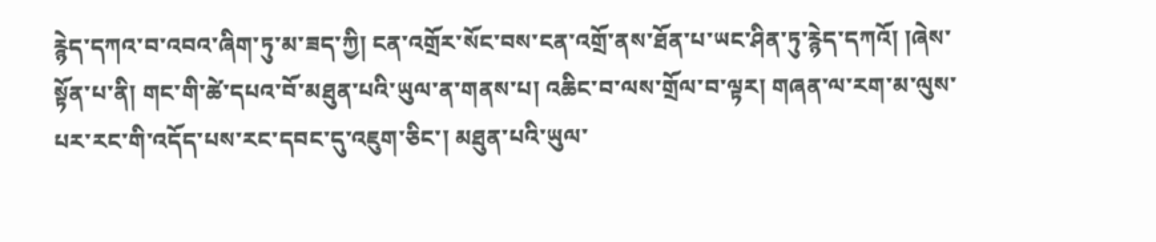རྙེད་དཀའ་བ་འབའ་ཞིག་ཏུ་མ་ཟད་ཀྱི། ངན་འགྲོར་སོང་བས་ངན་འགྲོ་ནས་ཐོན་པ་ཡང་ཤིན་ཏུ་རྙེད་དཀའོ། །ཞེས་སྟོན་པ་ནི། གང་གི་ཚེ་དཔའ་བོ་མཐུན་པའི་ཡུལ་ན་གནས་པ། འཆིང་བ་ལས་གྲོལ་བ་ལྟར། གཞན་ལ་རག་མ་ལུས་པར་རང་གི་འདོད་པས་རང་དབང་དུ་འཇུག་ཅིང་། མཐུན་པའི་ཡུལ་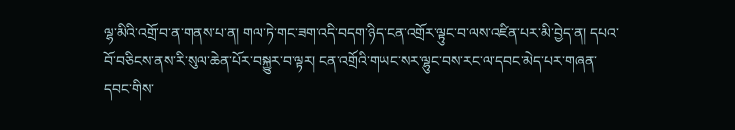ལྷ་མིའི་འགྲོ་བ་ན་གནས་པ་ན། གལ་ཏེ་གང་ཟག་འདི་བདག་ཉིད་ངན་འགྲོར་ལྟུང་བ་ལས་འཛིན་པར་མི་བྱེད་ན། དཔའ་བོ་བཅིངས་ནས་རི་སུལ་ཆེན་པོར་བསྐྱུར་བ་ལྟར། ངན་འགྲོའི་གཡང་སར་ལྷུང་བས་རང་ལ་དབང་མེད་པར་གཞན་དབང་གིས་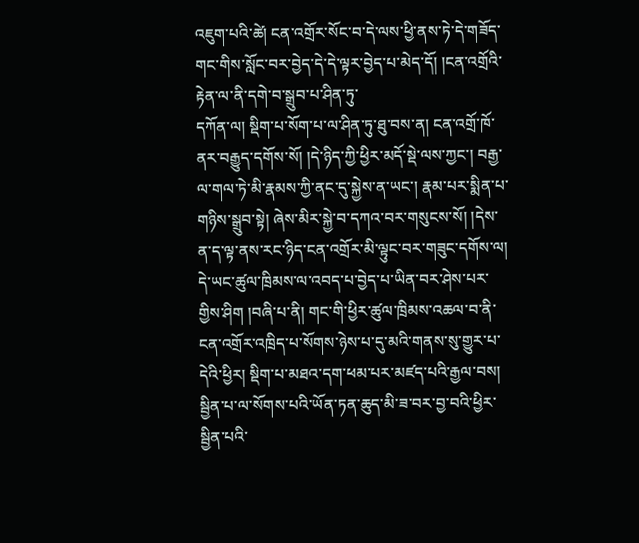འཇུག་པའི་ཚེ། ངན་འགྲོར་སོང་བ་དེ་ལས་ཕྱི་ནས་ཏེ་དེ་གཟོད་གང་གིས་སློང་བར་བྱེད་དེ་དེ་ལྟར་བྱེད་པ་མེད་དོ། །ངན་འགྲོའི་རྟེན་ལ་ནི་དགེ་བ་སྒྲུབ་པ་ཤིན་ཏུ་
དཀོན་ལ། སྡིག་པ་སོག་པ་ལ་ཤིན་ཏུ་ཐུ་བས་ན། ངན་འགྲོ་ཁོ་ནར་བརྒྱུད་དགོས་སོ། །དེ་ཉིད་ཀྱི་ཕྱིར་མདོ་སྡེ་ལས་ཀྱང་། བརྒྱ་ལ་གལ་ཏེ་མི་རྣམས་ཀྱི་ནང་དུ་སྐྱེས་ན་ཡང་། རྣམ་པར་སྨིན་པ་གཉིས་སྒྲུབ་སྟེ། ཞེས་མིར་སྐྱེ་བ་དཀའ་བར་གསུངས་སོ། །དེས་ན་ད་ལྟ་ནས་རང་ཉིད་ངན་འགྲོར་མི་ལྟུང་བར་གཟུང་དགོས་ལ། དེ་ཡང་ཚུལ་ཁྲིམས་ལ་འབད་པ་བྱེད་པ་ཡིན་བར་ཤེས་པར་གྱིས་ཤིག །བཞི་པ་ནི། གང་གི་ཕྱིར་ཚུལ་ཁྲིམས་འཆལ་བ་ནི་ངན་འགྲོར་འཁྲིད་པ་སོགས་ཉེས་པ་དུ་མའི་གནས་སུ་གྱུར་པ་དེའི་ཕྱིར། སྡིག་པ་མཐའ་དག་ཕམ་པར་མཛད་པའི་རྒྱལ་བས། སྦྱིན་པ་ལ་སོགས་པའི་ཡོན་ཏན་ཆུད་མི་ཟ་བར་བྱ་བའི་ཕྱིར་སྦྱིན་པའི་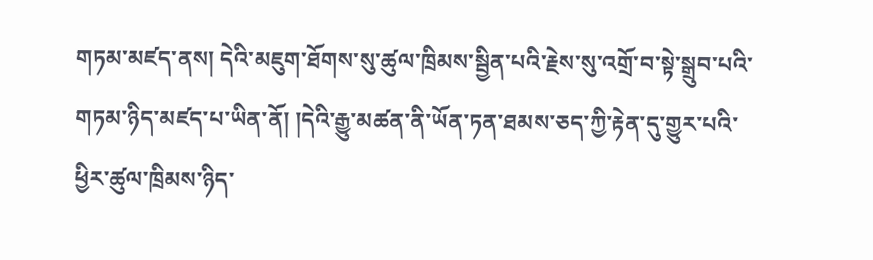གཏམ་མཛད་ནས། དེའི་མཇུག་ཐོགས་སུ་ཚུལ་ཁྲིམས་སྦྱིན་པའི་རྗེས་སུ་འགྲོ་བ་སྟེ་སྒྲུབ་པའི་གཏམ་ཉིད་མཛད་པ་ཡིན་ནོ། །དེའི་རྒྱུ་མཚན་ནི་ཡོན་ཏན་ཐམས་ཅད་ཀྱི་རྟེན་དུ་གྱུར་པའི་ཕྱིར་ཚུལ་ཁྲིམས་ཉིད་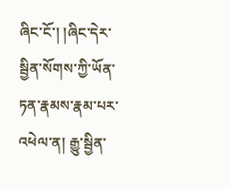ཞིང་ངོ་། །ཞིང་དེར་སྦྱིན་སོགས་ཀྱི་ཡོན་ཏན་རྣམས་རྣམ་པར་འཕེལ་ན། རྒྱུ་སྦྱིན་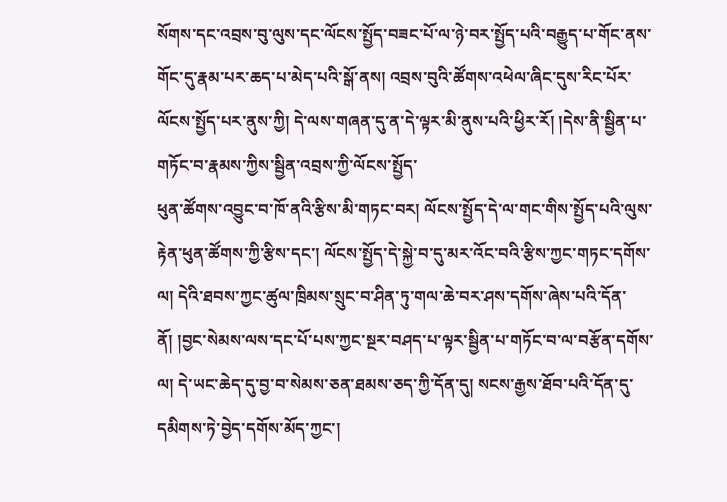སོགས་དང་འབྲས་བུ་ལུས་དང་ལོངས་སྤྱོད་བཟང་པོ་ལ་ཉེ་བར་སྤྱོད་པའི་བརྒྱུད་པ་གོང་ནས་གོང་དུ་རྣམ་པར་ཆད་པ་མེད་པའི་སྒོ་ནས། འབྲས་བུའི་ཚོགས་འཕེལ་ཞིང་དུས་རིང་པོར་ལོངས་སྤྱོད་པར་ནུས་ཀྱི། དེ་ལས་གཞན་དུ་ན་དེ་ལྟར་མི་ནུས་པའི་ཕྱིར་རོ། །དེས་ནི་སྦྱིན་པ་གཏོང་བ་རྣམས་ཀྱིས་སྦྱིན་འབྲས་ཀྱི་ལོངས་སྤྱོད་
ཕུན་ཚོགས་འབྱུང་བ་ཁོ་ནའི་རྩིས་མི་གཏང་བར། ལོངས་སྤྱོད་དེ་ལ་གང་གིས་སྤྱོད་པའི་ལུས་རྟེན་ཕུན་ཚོགས་ཀྱི་རྩིས་དང་། ལོངས་སྤྱོད་དེ་སྐྱེ་བ་དུ་མར་འོང་བའི་རྩིས་ཀྱང་གཏང་དགོས་ལ། དེའི་ཐབས་ཀྱང་ཚུལ་ཁྲིམས་སྲུང་བ་ཤིན་ཏུ་གལ་ཆེ་བར་ཤས་དགོས་ཞེས་པའི་དོན་ནོ། །བྱང་སེམས་ལས་དང་པོ་པས་ཀྱང་སྔར་བཤད་པ་ལྟར་སྦྱིན་པ་གཏོང་བ་ལ་བརྩོན་དགོས་ལ། དེ་ཡང་ཆེད་དུ་བྱ་བ་སེམས་ཅན་ཐམས་ཅད་ཀྱི་དོན་དུ། སངས་རྒྱས་ཐོབ་པའི་དོན་དུ་དམིགས་ཏེ་བྱེད་དགོས་མོད་ཀྱང་།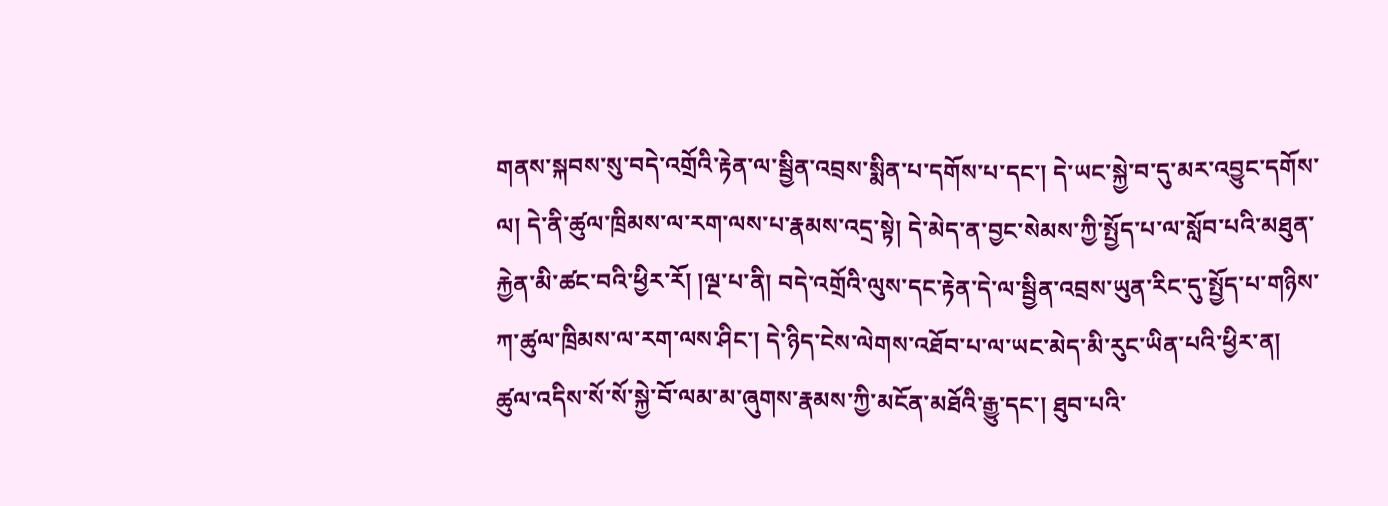གནས་སྐབས་སུ་བདེ་འགྲོའི་རྟེན་ལ་སྦྱིན་འབྲས་སྨིན་པ་དགོས་པ་དང་། དེ་ཡང་སྐྱེ་བ་དུ་མར་འབྱུང་དགོས་ལ། དེ་ནི་ཚུལ་ཁྲིམས་ལ་རག་ལས་པ་རྣམས་འདྲ་སྟེ། དེ་མེད་ན་བྱང་སེམས་ཀྱི་སྤྱོད་པ་ལ་སློབ་པའི་མཐུན་རྐྱེན་མི་ཚང་བའི་ཕྱིར་རོ། །ལྔ་པ་ནི། བདེ་འགྲོའི་ལུས་དང་རྟེན་དེ་ལ་སྦྱིན་འབྲས་ཡུན་རིང་དུ་སྤྱོད་པ་གཉིས་ཀ་ཚུལ་ཁྲིམས་ལ་རག་ལས་ཤིང་། དེ་ཉིད་ངེས་ལེགས་འཐོབ་པ་ལ་ཡང་མེད་མི་རུང་ཡིན་པའི་ཕྱིར་ན། ཚུལ་འདིས་སོ་སོ་སྐྱེ་བོ་ལམ་མ་ཞུགས་རྣམས་ཀྱི་མངོན་མཐོའི་རྒྱུ་དང་། ཐུབ་པའི་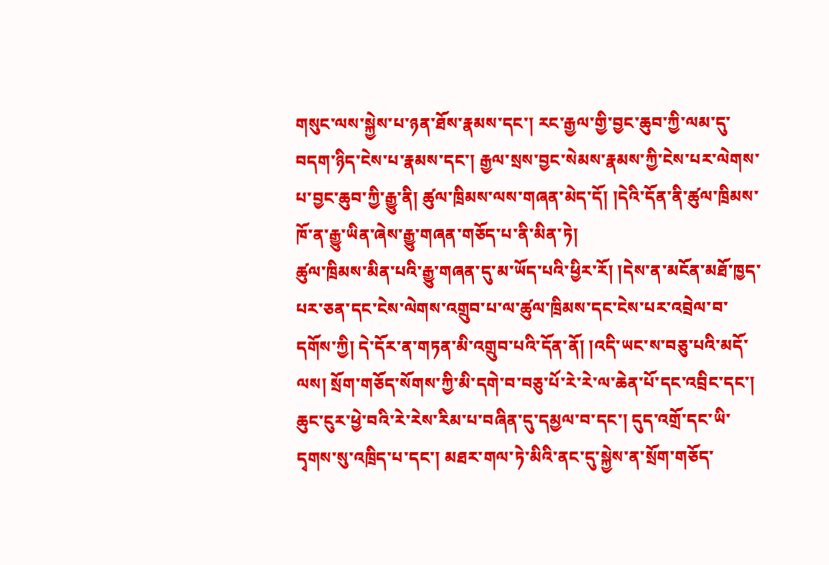གསུང་ལས་སྐྱེས་པ་ཉན་ཐོས་རྣམས་དང་། རང་རྒྱལ་གྱི་བྱང་ཆུབ་ཀྱི་ལམ་དུ་བདག་ཉིད་ངེས་པ་རྣམས་དང་། རྒྱལ་སྲས་བྱང་སེམས་རྣམས་ཀྱི་ངེས་པར་ལེགས་པ་བྱང་ཆུབ་ཀྱི་རྒྱུ་ནི། ཚུལ་ཁྲིམས་ལས་གཞན་མེད་དོ། །དེའི་དོན་ནི་ཚུལ་ཁྲིམས་ཁོ་ན་རྒྱུ་ཡིན་ཞེས་རྒྱུ་གཞན་གཅོད་པ་ནི་མིན་ཏེ།
ཚུལ་ཁྲིམས་མིན་པའི་རྒྱུ་གཞན་དུ་མ་ཡོད་པའི་ཕྱིར་རོ། །དེས་ན་མངོན་མཐོ་ཁྱད་པར་ཅན་དང་ངེས་ལེགས་འགྲུབ་པ་ལ་ཚུལ་ཁྲིམས་དང་ངེས་པར་འབྲེལ་བ་དགོས་ཀྱི། དེ་དོར་ན་གཏན་མི་འགྲུབ་པའི་དོན་ནོ། །འདི་ཡང་ས་བཅུ་པའི་མདོ་ལས། སྲོག་གཅོད་སོགས་ཀྱི་མི་དགེ་བ་བཅུ་པོ་རེ་རེ་ལ་ཆེན་པོ་དང་འབྲིང་དང་། ཆུང་ངུར་ཕྱེ་བའི་རེ་རེས་རིམ་པ་བཞིན་དུ་དམྱལ་བ་དང་། དུད་འགྲོ་དང་ཡི་དྭགས་སུ་འཁྲིད་པ་དང་། མཐར་གལ་ཏེ་མིའི་ནང་དུ་སྐྱེས་ན་སྲོག་གཅོད་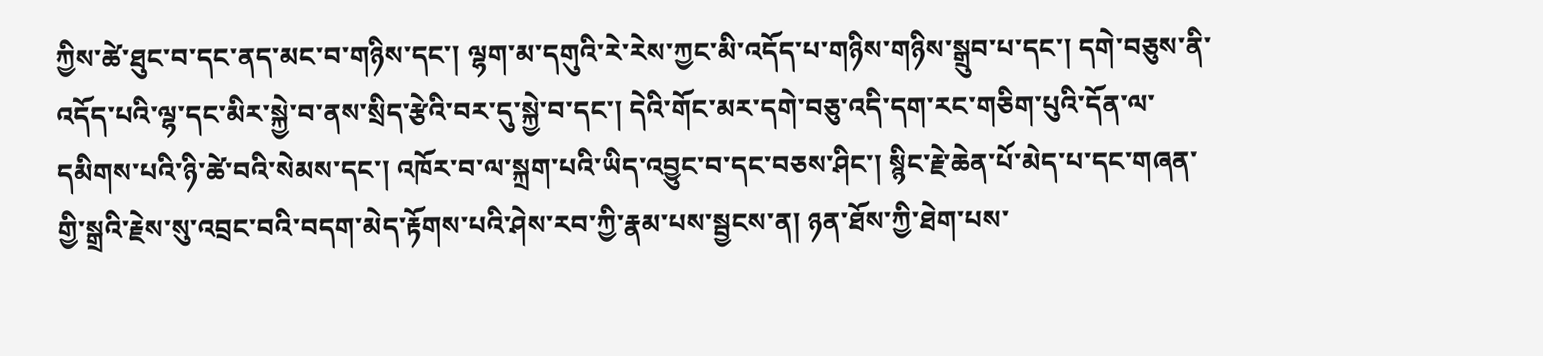ཀྱིས་ཚེ་ཐུང་བ་དང་ནད་མང་བ་གཉིས་དང་། ལྷག་མ་དགུའི་རེ་རེས་ཀྱང་མི་འདོད་པ་གཉིས་གཉིས་སྒྲུབ་པ་དང་། དགེ་བཅུས་ནི་འདོད་པའི་ལྷ་དང་མིར་སྐྱེ་བ་ནས་སྲིད་རྩེའི་བར་དུ་སྐྱེ་བ་དང་། དེའི་གོང་མར་དགེ་བཅུ་འདི་དག་རང་གཅིག་པུའི་དོན་ལ་དམིགས་པའི་ཉི་ཚེ་བའི་སེམས་དང་། འཁོར་བ་ལ་སྐྲག་པའི་ཡིད་འབྱུང་བ་དང་བཅས་ཤིང་། སྙིང་རྗེ་ཆེན་པོ་མེད་པ་དང་གཞན་གྱི་སྒྲའི་རྗེས་སུ་འབྲང་བའི་བདག་མེད་རྟོགས་པའི་ཤེས་རབ་ཀྱི་རྣམ་པས་སྦྱངས་ན། ཉན་ཐོས་ཀྱི་ཐེག་པས་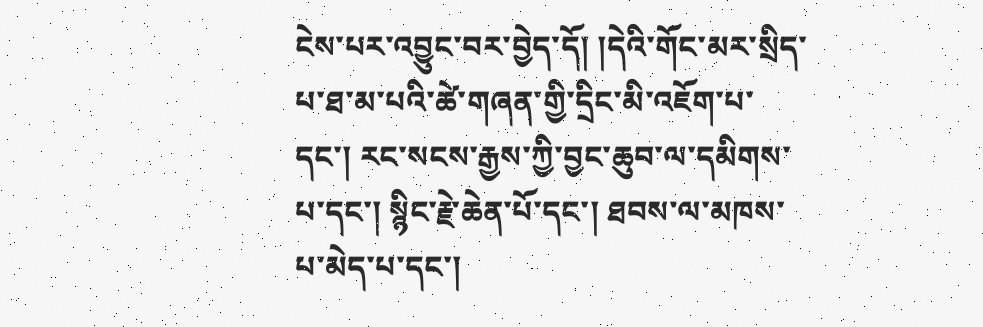ངེས་པར་འབྱུང་བར་བྱེད་དོ། །དེའི་གོང་མར་སྲིད་པ་ཐ་མ་པའི་ཚེ་གཞན་གྱི་དྲིང་མི་འཇོག་པ་དང་། རང་སངས་རྒྱས་ཀྱི་བྱང་ཆུབ་ལ་དམིགས་པ་དང་། སྙིང་རྗེ་ཆེན་པོ་དང་། ཐབས་ལ་མཁས་པ་མེད་པ་དང་།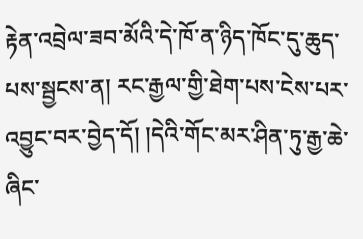རྟེན་འབྲེལ་ཟབ་མོའི་དེ་ཁོ་ན་ཉིད་ཁོང་དུ་ཆུད་པས་སྦྱངས་ན། རང་རྒྱལ་གྱི་ཐེག་པས་ངེས་པར་འབྱུང་བར་བྱེད་དོ། །དེའི་གོང་མར་ཤིན་ཏུ་རྒྱ་ཆེ་ཞིང་